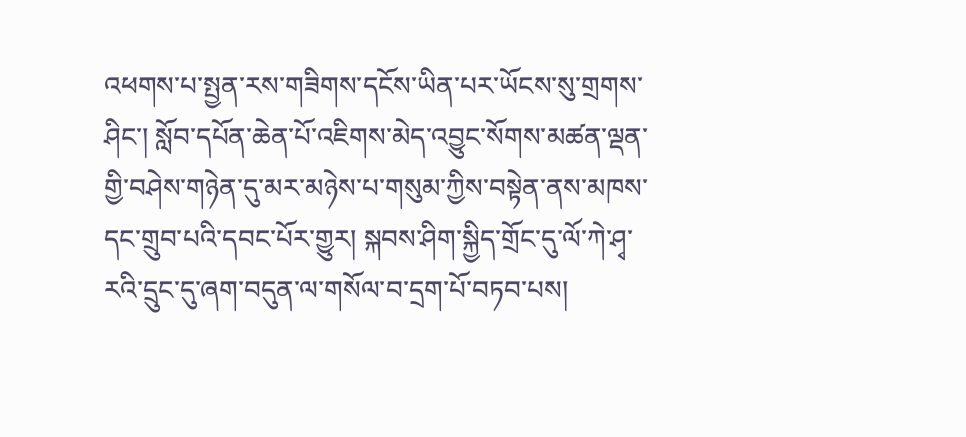འཕགས་པ་སྤྱན་རས་གཟིགས་དངོས་ཡིན་པར་ཡོངས་སུ་གྲགས་ཤིང་། སློབ་དཔོན་ཆེན་པོ་འཇིགས་མེད་འབྱུང་སོགས་མཚན་ལྡན་གྱི་བཤེས་གཉེན་དུ་མར་མཉེས་པ་གསུམ་ཀྱིས་བསྟེན་ནས་མཁས་དང་གྲུབ་པའི་དབང་པོར་གྱུར། སྐབས་ཤིག་སྐྱིད་གྲོང་དུ་ལོ་ཀེ་ཤྭ་རའི་དྲུང་དུ་ཞག་བདུན་ལ་གསོལ་བ་དྲག་པོ་བཏབ་པས།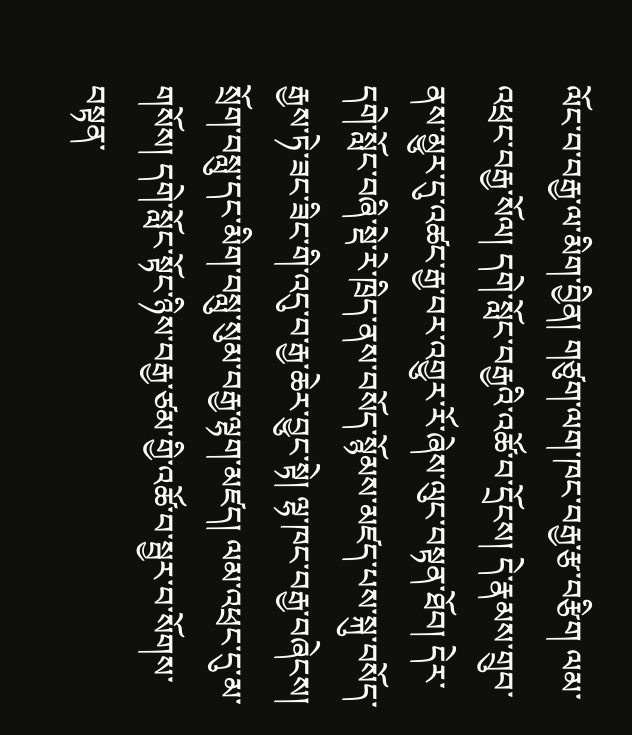ལོང་བ་བརྒྱ་ལ་མིག་བྱིན། གཙུག་ལག་ཁང་བརྒྱ་རྩ་བརྩིག ལམ་འཕྲང་བརྒྱ་སོལ། དགེ་སློང་བརྒྱའི་འཚོ་བ་དྲོངས། དེ་རྣམས་གྲུབ་ནས་མྱུར་དུ་འཚང་རྒྱ་བར་འགྱུར་རོ་ཞེས་ལུང་བསྟན་ཐོབ། དེར་དགེ་སློང་བཞི་སྡེ་རེ་ཁྲིད་ནས་བསོད་སྙོམས་མཛད་པས་སྐུ་བསོད་རྒྱས་ཏེ་ཟང་ཟིང་གི་འདུ་བ་རྒྱ་ཆེར་བྱུང་སྟེ། ལྷ་ཁང་བརྒྱ་བཞེངས། སྲོག་བསླུ་དང་མིག་བསླུ་སུམ་བརྒྱ་ལྷག་མཛད། ལམ་འཕྲང་དུ་མ་གསོས། དགེ་སློང་སྟོང་ཉིས་བརྒྱ་ཙམ་གྱི་འཚོ་བ་སྦྱར་བ་སོགས་བསྟན་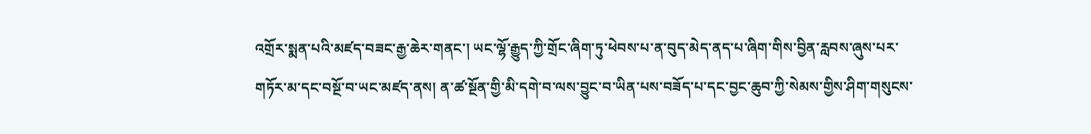འགྲོར་སྨན་པའི་མཛད་བཟང་རྒྱ་ཆེར་གནང་། ཡང་ལྷོ་རྒྱུད་ཀྱི་གྲོང་ཞིག་ཏུ་ཕེབས་པ་ན་བུད་མེད་ནད་པ་ཞིག་གིས་བྱིན་རླབས་ཞུས་པར་གཏོར་མ་དང་བསྔོ་བ་ཡང་མཛད་ནས། ན་ཚ་སྔོན་གྱི་མི་དགེ་བ་ལས་བྱུང་བ་ཡིན་པས་བཟོད་པ་དང་བྱང་ཆུབ་ཀྱི་སེམས་གྱིས་ཤིག་གསུངས་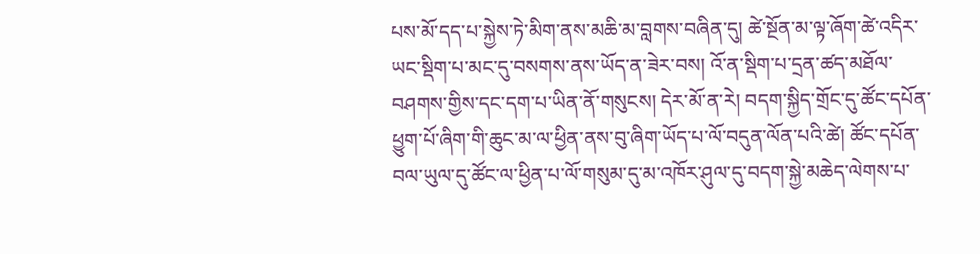པས་མོ་དད་པ་སྐྱེས་ཏེ་མིག་ནས་མཆི་མ་བླགས་བཞིན་དུ། ཚེ་སྔོན་མ་ལྟ་ཞོག་ཚེ་འདིར་ཡང་སྡིག་པ་མང་དུ་བསགས་ནས་ཡོད་ན་ཟེར་བས། འོ་ན་སྡིག་པ་དྲན་ཚད་མཐོལ་བཤགས་གྱིས་དང་དག་པ་ཡིན་ནོ་གསུངས། དེར་མོ་ན་རེ། བདག་སྐྱིད་གྲོང་དུ་ཚོང་དཔོན་ཕྱུག་པོ་ཞིག་གི་ཆུང་མ་ལ་ཕྱིན་ནས་བུ་ཞིག་ཡོད་པ་ལོ་བདུན་ལོན་པའི་ཚེ། ཚོང་དཔོན་བལ་ཡུལ་དུ་ཚོང་ལ་ཕྱིན་པ་ལོ་གསུམ་དུ་མ་འཁོར་ཤུལ་དུ་བདག་སྐྱེ་མཆེད་ལེགས་པ་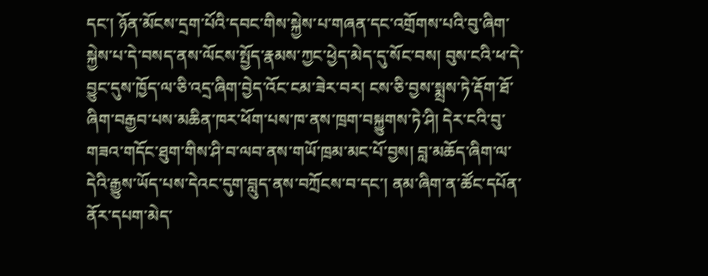དང་། ཉོན་མོངས་དྲག་པོའི་དབང་གིས་སྐྱེས་པ་གཞན་དང་འགྲོགས་པའི་བུ་ཞིག་སྐྱེས་པ་དེ་བསད་ནས་ལོངས་སྤྱོད་རྣམས་ཀྱང་ཕྱེད་མེད་དུ་སོང་བས། བུས་ངའི་ཕ་དེ་བྱུང་དུས་ཁྱོད་ལ་ཅི་འདྲ་ཞིག་བྱེད་འོང་ངམ་ཟེར་བར། ངས་ཅི་བྱས་སྨྲས་ཏེ་རྡོག་ཐོ་ཞིག་བརྒྱབ་པས་མཆིན་ཁར་ཕོག་པས་ཁ་ནས་ཁྲག་བསྐྱུགས་ཏེ་ཤི། དེར་ངའི་བུ་གཟའ་གདོང་ཐུག་གིས་ཤི་བ་ལབ་ནས་གཡོ་ཁྲམ་མང་པོ་བྱས། བླ་མཆོད་ཞིག་ལ་དེའི་རྒྱུས་ཡོད་པས་དེའང་དུག་བླུད་ནས་བཀྲོངས་བ་དང་། ནམ་ཞིག་ན་ཚོང་དཔོན་ནོར་དཔག་མེད་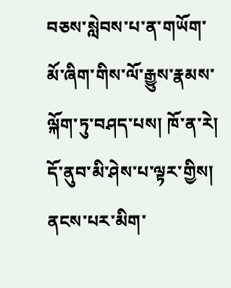བཅས་སླེབས་པ་ན་གཡོག་མོ་ཞིག་གིས་ལོ་རྒྱུས་རྣམས་ལྐོག་ཏུ་བཤད་པས། ཁོ་ན་རེ། དོ་ནུབ་མི་ཤེས་པ་ལྟར་གྱིས། ནངས་པར་མིག་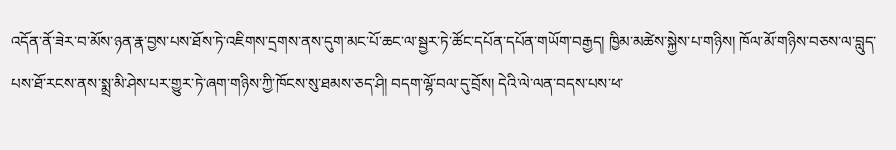འདོན་ནོ་ཟེར་བ་མོས་ཉན་རྣ་བྱས་པས་ཐོས་ཏེ་འཇིགས་དྲགས་ནས་དུག་མང་པོ་ཆང་ལ་སྦྱར་ཏེ་ཚོང་དཔོན་དཔོན་གཡོག་བརྒྱད། ཁྱིམ་མཚེས་སྐྱེས་པ་གཉིས། ཁོལ་མོ་གཉིས་བཅས་ལ་བླུད་པས་ཐོ་རངས་ནས་སྨྲ་མི་ཤེས་པར་གྱུར་ཏེ་ཞག་གཉིས་ཀྱི་ཁོངས་སུ་ཐམས་ཅད་ཤི། བདག་ལྷོ་བལ་དུ་བྲོས། དེའི་ལེ་ལན་བདས་པས་ཕ་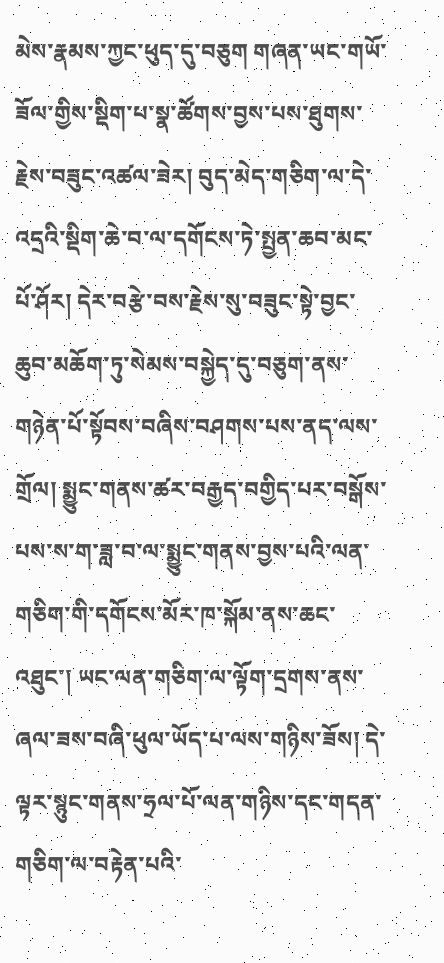མེས་རྣམས་ཀྱང་ཕུད་དུ་བཅུག གཞན་ཡང་གཡོ་ཟོལ་གྱིས་སྡིག་པ་སྣ་ཚོགས་བྱས་པས་ཐུགས་རྗེས་བཟུང་འཚལ་ཟེར། བུད་མེད་གཅིག་ལ་དེ་འདྲའི་སྡིག་ཆེ་བ་ལ་དགོངས་ཏེ་སྤྱན་ཆབ་མང་པོ་ཤོར། དེར་བརྩེ་བས་རྗེས་སུ་བཟུང་སྟེ་བྱང་ཆུབ་མཆོག་ཏུ་སེམས་བསྐྱེད་དུ་བཅུག་ནས་གཉེན་པོ་སྟོབས་བཞིས་བཤགས་པས་ནད་ལས་གྲོལ། སྨྱུང་གནས་ཚར་བརྒྱད་བགྱིད་པར་བསྒོས་པས་ས་ག་ཟླ་བ་ལ་སྨྱུང་གནས་བྱས་པའི་ལན་གཅིག་གི་དགོངས་མོར་ཁ་སྐོམ་ནས་ཆང་འཐུང་། ཡང་ལན་གཅིག་ལ་ལྟོག་དྲགས་ནས་ཞལ་ཟས་བཞི་ཕུལ་ཡོད་པ་ལས་གཉིས་ཟོས། དེ་ལྟར་སྙུང་གནས་ཧྲལ་པོ་ལན་གཉིས་དང་གདན་གཅིག་ལ་བརྟེན་པའི་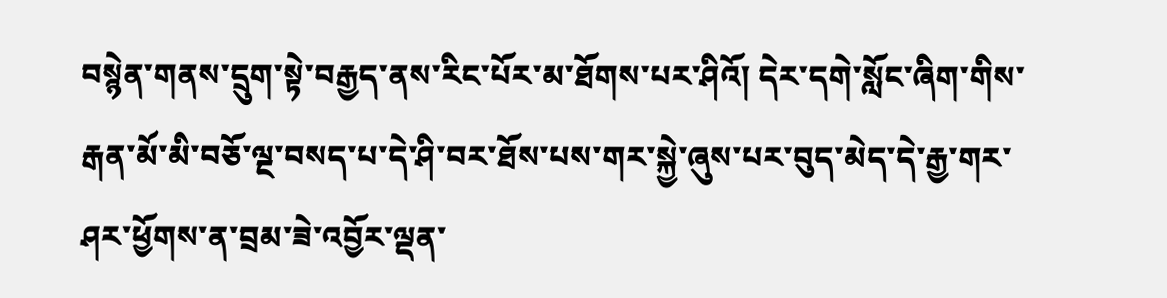བསྙེན་གནས་དྲུག་སྟེ་བརྒྱད་ནས་རིང་པོར་མ་ཐོགས་པར་ཤིའོ། དེར་དགེ་སློང་ཞིག་གིས་རྒན་མོ་མི་བཅོ་ལྔ་བསད་པ་དེ་ཤི་བར་ཐོས་པས་གར་སྐྱེ་ཞུས་པར་བུད་མེད་དེ་རྒྱ་གར་ཤར་ཕྱོགས་ན་བྲམ་ཟེ་འབྱོར་ལྡན་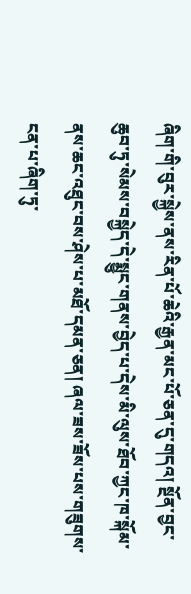ཞིག་གི་བུར་སྐྱེས་ནས་རིན་པོ་ཆེའི་རྒྱན་མང་པོ་ཅན་དུ་གདའ། སྔོན་བྱང་ཆུབ་ཏུ་སེམས་བསྐྱེད་དེ་སྨྱུང་གནས་བྱེད་པ་དེས་མི་ལུས་ཐོབ་ཀྱང་ཁ་སྐོམ་ནས་ཆང་འཐུང་བས་ཤེས་པ་མཐོ་དམན་ཅན། ཞལ་ཟས་ཟོས་པས་གཟུགས་ངན་པ་ཞིག་ཏུ་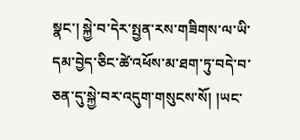སྣང་། སྐྱེ་བ་དེར་སྤྱན་རས་གཟིགས་ལ་ཡི་དམ་བྱེད་ཅིང་ཚེ་འཕོས་མ་ཐག་ཏུ་བདེ་བ་ཅན་དུ་སྐྱེ་བར་འདུག་གསུངས་སོ། །ཡང་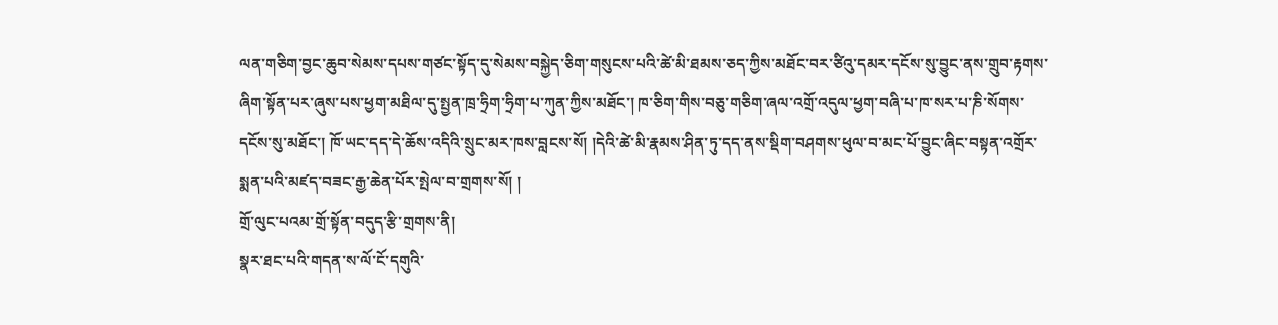ལན་གཅིག་བྱང་ཆུབ་སེམས་དཔས་གཙང་སྟོད་དུ་སེམས་བསྐྱེད་ཅིག་གསུངས་པའི་ཚེ་མི་ཐམས་ཅད་ཀྱིས་མཐོང་བར་ཙིའུ་དམར་དངོས་སུ་བྱུང་ནས་གྲུབ་རྟགས་ཞིག་སྟོན་པར་ཞུས་པས་ཕྱག་མཐིལ་དུ་སྤྱན་ཁྲ་ཧྲིག་ཧྲིག་པ་ཀུན་ཀྱིས་མཐོང་། ཁ་ཅིག་གིས་བཅུ་གཅིག་ཞལ་འགྲོ་འདུལ་ཕྱག་བཞི་པ་ཁ་སར་པ་ཎི་སོགས་དངོས་སུ་མཐོང་། ཁོ་ཡང་དད་དེ་ཆོས་འདིའི་སྲུང་མར་ཁས་བླངས་སོ། །དེའི་ཚེ་མི་རྣམས་ཤིན་ཏུ་དད་ནས་སྡིག་བཤགས་ཕུལ་བ་མང་པོ་བྱུང་ཞིང་བསྟན་འགྲོར་སྨན་པའི་མཛད་བཟང་རྒྱ་ཆེན་པོར་སྤེལ་བ་གྲགས་སོ། །
གྲོ་ལུང་པའམ་གྲོ་སྟོན་བདུད་རྩི་གྲགས་ནི།
སྣར་ཐང་པའི་གདན་ས་ལོ་ངོ་དགུའི་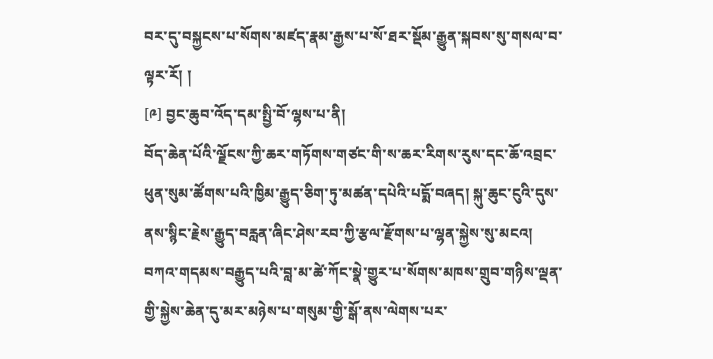བར་དུ་བསྐྱངས་པ་སོགས་མཛད་རྣམ་རྒྱས་པ་སོ་ཐར་སྡོམ་རྒྱུན་སྐབས་སུ་གསལ་བ་ལྟར་རོ། །
[༩] བྱང་ཆུབ་འོད་དམ་སྤྱི་བོ་ལྷས་པ་ནི།
བོད་ཆེན་པོའི་ལྗོངས་ཀྱི་ཆར་གཏོགས་གཙང་གི་ས་ཆར་རིགས་རུས་དང་ཆོ་འབྲང་ཕུན་སུམ་ཚོགས་པའི་ཁྱིམ་རྒྱུད་ཅིག་ཏུ་མཚན་དཔེའི་པདྨོ་བཞད། སྐུ་ཆུང་ངུའི་དུས་ནས་སྙིང་རྗེས་རྒྱུད་བརླན་ཞིང་ཤེས་རབ་ཀྱི་རྩལ་རྫོགས་པ་ལྷན་སྐྱེས་སུ་མངའ། བཀའ་གདམས་བརྒྱུད་པའི་བླ་མ་ཚེ་ཀོང་སྣེ་གྱུར་པ་སོགས་མཁས་གྲུབ་གཉིས་ལྡན་གྱི་སྐྱེས་ཆེན་དུ་མར་མཉེས་པ་གསུམ་གྱི་སྒོ་ནས་ལེགས་པར་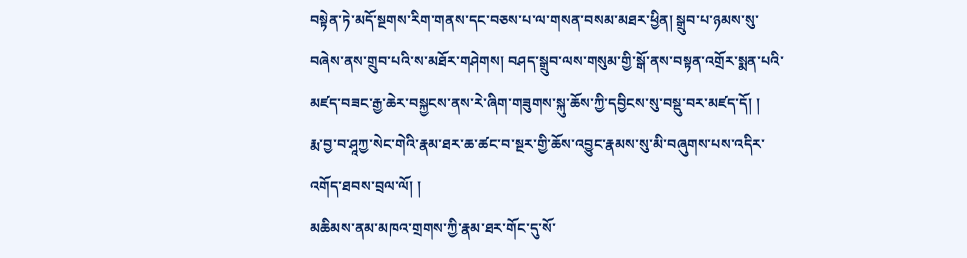བསྟེན་ཏེ་མདོ་སྔགས་རིག་གནས་དང་བཅས་པ་ལ་གསན་བསམ་མཐར་ཕྱིན། སྒྲུབ་པ་ཉམས་སུ་བཞེས་ནས་གྲུབ་པའི་ས་མཐོར་གཤེགས། བཤད་སྒྲུབ་ལས་གསུམ་གྱི་སྒོ་ནས་བསྟན་འགྲོར་སྨན་པའི་མཛད་བཟང་རྒྱ་ཆེར་བསྐྱངས་ནས་རེ་ཞིག་གཟུགས་སྐུ་ཆོས་ཀྱི་དབྱིངས་སུ་བསྡུ་བར་མཛད་དོ། །
རྨ་བྱ་བ་ཤཱཀྱ་སེང་གེའི་རྣམ་ཐར་ཆ་ཚང་བ་སྔར་གྱི་ཆོས་འབྱུང་རྣམས་སུ་མི་བཞུགས་པས་འདིར་འགོད་ཐབས་བྲལ་ལོ། །
མཆིམས་ནམ་མཁའ་གྲགས་ཀྱི་རྣམ་ཐར་གོང་དུ་སོ་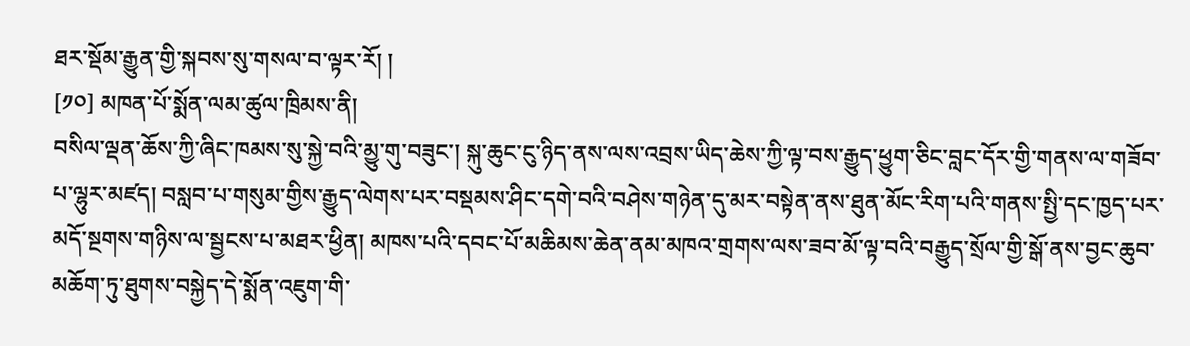ཐར་སྡོམ་རྒྱུན་གྱི་སྐབས་སུ་གསལ་བ་ལྟར་རོ། །
[༡༠] མཁན་པོ་སྨོན་ལམ་ཚུལ་ཁྲིམས་ནི།
བསིལ་ལྡན་ཆོས་ཀྱི་ཞིང་ཁམས་སུ་སྐྱེ་བའི་མྱུ་གུ་བཟུང་། སྐུ་ཆུང་ངུ་ཉིད་ནས་ལས་འབྲས་ཡིད་ཆེས་ཀྱི་ལྟ་བས་རྒྱུད་ཕྱུག་ཅིང་བླང་དོར་གྱི་གནས་ལ་གཟོབ་པ་ལྷུར་མཛད། བསླབ་པ་གསུམ་གྱིས་རྒྱུད་ལེགས་པར་བསྡམས་ཤིང་དགེ་བའི་བཤེས་གཉེན་དུ་མར་བསྟེན་ནས་ཐུན་མོང་རིག་པའི་གནས་སྤྱི་དང་ཁྱད་པར་མདོ་སྔགས་གཉིས་ལ་སྦྱངས་པ་མཐར་ཕྱིན། མཁས་པའི་དབང་པོ་མཆིམས་ཆེན་ནམ་མཁའ་གྲགས་ལས་ཟབ་མོ་ལྟ་བའི་བརྒྱུད་སྲོལ་གྱི་སྒོ་ནས་བྱང་ཆུབ་མཆོག་ཏུ་ཐུགས་བསྐྱེད་དེ་སྨོན་འཇུག་གི་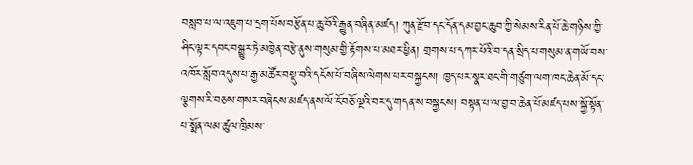བསླབ་པ་ལ་འཇུག་པ་དྲག་པོས་བརྩོན་པ་ཆུ་བོའི་རྒྱུན་བཞིན་མཛད། ཀུན་རྫོབ་དང་དོན་དམ་བྱང་ཆུབ་ཀྱི་སེམས་རིན་པོ་ཆེ་གཉིས་ཀྱི་ཤིང་ལྟར་དབང་བསྒྱུར་ཏེ་མཁྱེན་བརྩེ་ནུས་གསུམ་གྱི་རྟོགས་པ་མཐར་ཕྱིན། གྲགས་པ་དཀར་པོའི་བ་དན་སྲིད་པ་གསུམ་ན་གཡོ་བས་འཁོར་སློབ་འདུས་པ་རྒྱ་མཚོར་བསྡུ་བའི་དངོས་པོ་བཞིས་ལེགས་པར་བསྐྱངས། ཁྱད་པར་སྣར་ཐང་གི་གཙུག་ལག་ཁང་ཆེན་མོ་དང་ལྕགས་རི་བཅས་གསར་བཞེངས་མཛད་ནས་ལོ་ངོ་བཅོ་ལྔའི་བར་དུ་གདན་ས་བསྐྱངས། བསྟན་པ་ལ་བྱ་བ་ཆེན་པོ་མཛད་པས་སྐྱོ་སྟོན་པ་སྨོན་ལམ་ཚུལ་ཁྲིམས་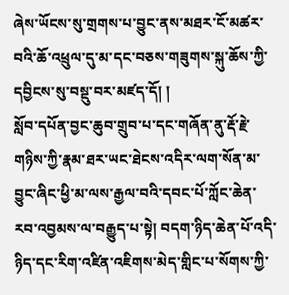ཞེས་ཡོངས་སུ་གྲགས་པ་བྱུང་ནས་མཐར་ངོ་མཚར་བའི་ཆོ་འཕྲུལ་དུ་མ་དང་བཅས་གཟུགས་སྐུ་ཆོས་ཀྱི་དབྱིངས་སུ་བསྡུ་བར་མཛད་དོ། །
སློབ་དཔོན་བྱང་ཆུབ་གྲུབ་པ་དང་གཞོན་ནུ་རྡོ་རྗེ་གཉིས་ཀྱི་རྣམ་ཐར་ཡང་ཐེངས་འདིར་ལག་སོན་མ་བྱུང་ཞིང་ཕྱི་མ་ལས་རྒྱལ་བའི་དབང་པོ་ཀློང་ཆེན་རབ་འབྱམས་ལ་བརྒྱུད་པ་སྟེ། བདག་ཉིད་ཆེན་པོ་འདི་ཉིད་དང་རིག་འཛིན་འཇིགས་མེད་གླིང་པ་སོགས་ཀྱི་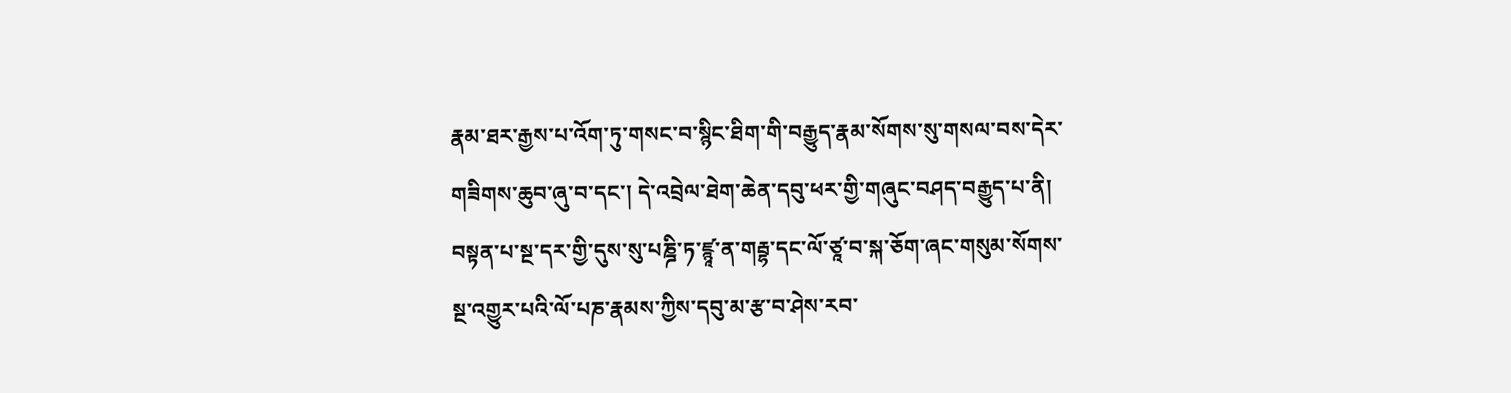རྣམ་ཐར་རྒྱས་པ་འོག་ཏུ་གསང་བ་སྙིང་ཐིག་གི་བརྒྱུད་རྣམ་སོགས་སུ་གསལ་བས་དེར་གཟིགས་ཆུབ་ཞུ་བ་དང་། དེ་འབྲེལ་ཐེག་ཆེན་དབུ་ཕར་གྱི་གཞུང་བཤད་བརྒྱུད་པ་ནི། བསྟན་པ་སྔ་དར་གྱི་དུས་སུ་པཎྜི་ཏ་ཛྙཱ་ན་གརྦྷ་དང་ལོ་ཙཱ་བ་སྐ་ཅོག་ཞང་གསུམ་སོགས་སྔ་འགྱུར་པའི་ལོ་པཎ་རྣམས་ཀྱིས་དབུ་མ་རྩ་བ་ཤེས་རབ་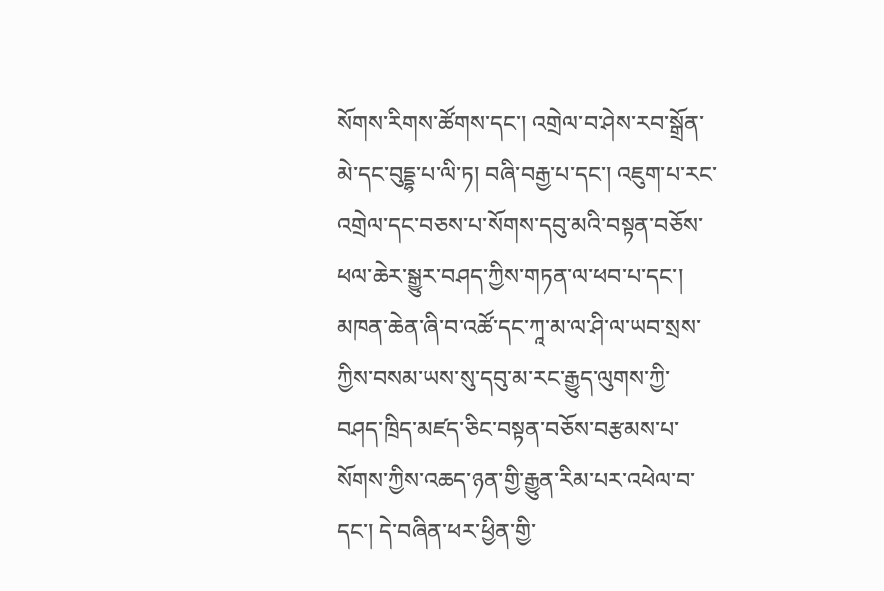སོགས་རིགས་ཚོགས་དང་། འགྲེལ་བ་ཤེས་རབ་སྒྲོན་མེ་དང་བུདྡྷ་པ་ལི་ཏ། བཞི་བརྒྱ་པ་དང་། འཇུག་པ་རང་འགྲེལ་དང་བཅས་པ་སོགས་དབུ་མའི་བསྟན་བཅོས་ཕལ་ཆེར་སྒྱུར་བཤད་ཀྱིས་གཏན་ལ་ཕབ་པ་དང་། མཁན་ཆེན་ཞི་བ་འཚོ་དང་ཀཱ་མ་ལ་ཤི་ལ་ཡབ་སྲས་ཀྱིས་བསམ་ཡས་སུ་དབུ་མ་རང་རྒྱུད་ལུགས་ཀྱི་བཤད་ཁྲིད་མཛད་ཅིང་བསྟན་བཅོས་བརྩམས་པ་སོགས་ཀྱིས་འཆད་ཉན་གྱི་རྒྱུན་རིམ་པར་འཕེལ་བ་དང་། དེ་བཞིན་ཕར་ཕྱིན་གྱི་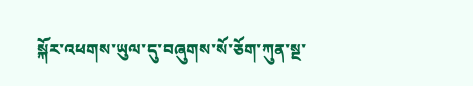སྐོར་འཕགས་ཡུལ་དུ་བཞུགས་སོ་ཅོག་ཀུན་སྔ་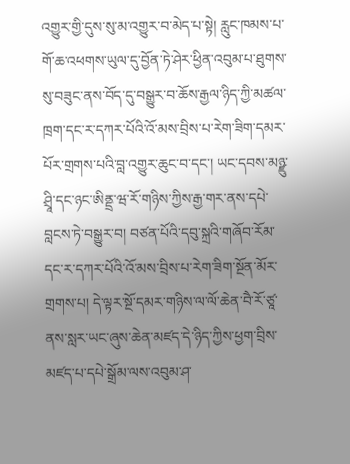འགྱུར་གྱི་དུས་སུ་མ་འགྱུར་བ་མེད་པ་སྟེ། རླུང་ཁམས་པ་གོ་ཆ་འཕགས་ཡུལ་དུ་བྱོན་ཏེ་ཤེར་ཕྱིན་འབུམ་པ་ཐུགས་སུ་བཟུང་ནས་བོད་དུ་བསྒྱུར་བ་ཆོས་རྒྱལ་ཉིད་ཀྱི་མཚལ་ཁྲག་དང་ར་དཀར་པོའི་འོ་མས་བྲིས་པ་རེག་ཟིག་དམར་པོར་གྲགས་པའི་བླ་འགྱུར་ཆུང་བ་དང་། ཡང་དབས་མཉྫུ་ཤྲཱི་དང་ཉང་ཨིནྡྲ་ཝ་རོ་གཉིས་ཀྱིས་རྒྱ་གར་ནས་དཔེ་བླངས་ཏེ་བསྒྱུར་བ། བཙན་པོའི་དབུ་སྐྲའི་གཞོབ་རོམ་དང་ར་དཀར་པོའི་འོ་མས་བྲིས་པ་རེག་ཟིག་སྔོན་མོར་གྲགས་པ། དེ་ལྟར་སྔོ་དམར་གཉིས་ལ་ལོ་ཆེན་བཻ་རོ་ཙཱ་ནས་སླར་ཡང་ཞུས་ཆེན་མཛད་དེ་ཉིད་ཀྱིས་ཕྱག་བྲིས་མཛད་པ་དཔེ་སྒྲོམ་ལས་འབུམ་ཤ་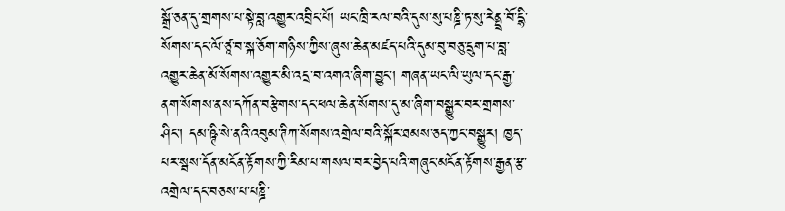སྒྲོ་ཅན་དུ་གྲགས་པ་སྟེ་བླ་འགྱུར་འབྲིང་པོ། ཡང་ཁྲི་རལ་བའི་དུས་སུ་པཎྜི་ཏ་སུ་རེནྡྲ་བོ་དྷི་སོགས་དང་ལོ་ཙཱ་བ་སྐ་ཅོག་གཉིས་ཀྱིས་ཞུས་ཆེན་མཛད་པའི་དུམ་བུ་བཅུ་དྲུག་པ་བླ་འགྱུར་ཆེན་མོ་སོགས་འགྱུར་མི་འདྲ་བ་འགའ་ཞིག་བྱུང་། གཞན་ཡང་ལི་ཡུལ་དང་རྒྱ་ནག་སོགས་ནས་དཀོན་བརྩེགས་དང་ཕལ་ཆེན་སོགས་དུ་མ་ཞིག་བསྒྱུར་བར་གྲགས་ཤིང་། དམ་ཥྚི་སེ་ནའི་འབུམ་ཊིཀ་སོགས་འགྲེལ་བའི་སྐོར་ཐམས་ཅད་ཀྱང་བསྒྱུར། ཁྱད་པར་སྦས་དོན་མངོན་རྟོགས་ཀྱི་རིམ་པ་གསལ་བར་བྱེད་པའི་གཞུང་མངོན་རྟོགས་རྒྱན་རྩ་འགྲེལ་དང་བཅས་པ་པཎྜི་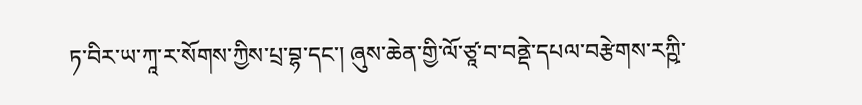ཏ་བིར་ཡ་ཀཱ་ར་སོགས་ཀྱིས་པྲ་བྷ་དང་། ཞུས་ཆེན་གྱི་ལོ་ཙཱ་བ་བནྡེ་དཔལ་བརྩེགས་རཀྵི་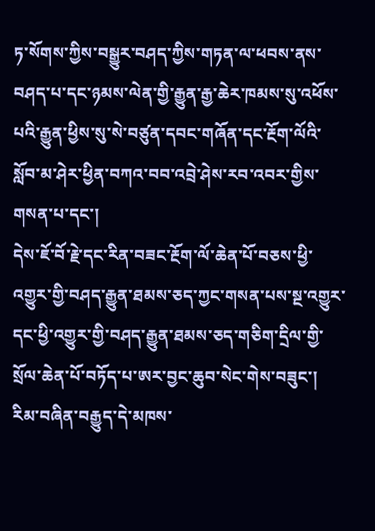ཏ་སོགས་ཀྱིས་བསྒྱུར་བཤད་ཀྱིས་གཏན་ལ་ཕབས་ནས་བཤད་པ་དང་ཉམས་ལེན་གྱི་རྒྱུན་རྒྱ་ཆེར་ཁམས་སུ་འཕོས་པའི་རྒྱུན་ཕྱིས་སུ་སེ་བཙུན་དབང་གཞོན་དང་རྔོག་ལོའི་སློབ་མ་ཤེར་ཕྱིན་བཀའ་བབ་འབྲེ་ཤེས་རབ་འབར་གྱིས་གསན་པ་དང་།
དེས་ཇོ་བོ་རྗེ་དང་རིན་བཟང་རྔོག་ལོ་ཆེན་པོ་བཅས་ཕྱི་འགྱུར་གྱི་བཤད་རྒྱུན་ཐམས་ཅད་ཀྱང་གསན་པས་སྔ་འགྱུར་དང་ཕྱི་འགྱུར་གྱི་བཤད་རྒྱུན་ཐམས་ཅད་གཅིག་དྲིལ་གྱི་སྲོལ་ཆེན་པོ་བཏོད་པ་ཨར་བྱང་ཆུབ་སེང་གེས་བཟུང་། རིམ་བཞིན་བརྒྱུད་དེ་མཁས་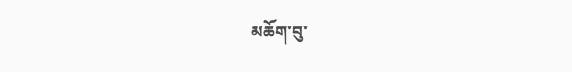མཆོག་བུ་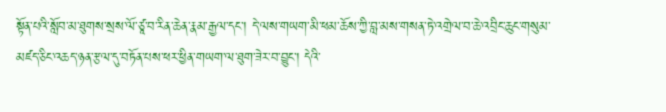སྟོན་པའི་སློབ་མ་ཐུགས་སྲས་ལོ་ཙཱ་བ་རིན་ཆེན་རྣམ་རྒྱལ་དང་། དེ་ལས་གཡག་མི་ཕམ་ཆོས་ཀྱི་བླ་མས་གསན་ཏེ་འགྲེལ་བ་ཆེ་འབྲིང་ཆུང་གསུམ་མཛད་ཅིང་འཆད་ཉན་རྩལ་དུ་བཏོན་པས་ཕར་ཕྱིན་གཡག་ལ་ཐུག་ཟེར་བ་བྱུང་། དེའི་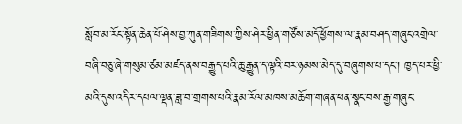སློབ་མ་རོང་སྟོན་ཆེན་པོ་ཤེས་བྱ་ཀུན་གཟིགས་ཀྱིས་ཤེར་ཕྱིན་གཙོས་མདོ་ཕྱོགས་ལ་རྣམ་བཤད་གཞུང་འགྲེལ་བཞི་བཅུ་ཞེ་གསུམ་ཙམ་མཛད་ནས་བརྒྱུད་པའི་ཆུ་རྒྱུན་ད་ལྟའི་བར་ཉམས་མེད་དུ་བཞུགས་པ་དང་། ཁྱད་པར་ཕྱི་མའི་དུས་འདིར་དཔལ་ལྡན་ཟླ་བ་གྲགས་པའི་རྣམ་རོལ་མཁས་མཆོག་གཞན་ཕན་སྣང་བས་རྒྱ་གཞུང་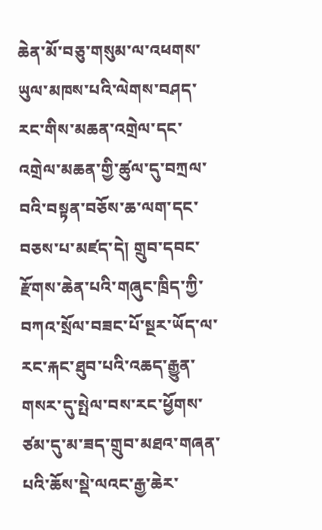ཆེན་མོ་བཅུ་གསུམ་ལ་འཕགས་ཡུལ་མཁས་པའི་ལེགས་བཤད་རང་གིས་མཆན་འགྲེལ་དང་འགྲེལ་མཆན་གྱི་ཚུལ་དུ་བཀྲལ་བའི་བསྟན་བཅོས་ཆ་ལག་དང་བཅས་པ་མཛད་དེ། གྲུབ་དབང་རྫོགས་ཆེན་པའི་གཞུང་ཁྲིད་ཀྱི་བཀའ་སྲོལ་བཟང་པོ་སྔར་ཡོད་ལ་རང་རྐང་ཐུབ་པའི་འཆད་རྒྱུན་གསར་དུ་སྤེལ་བས་རང་ཕྱོགས་ཙམ་དུ་མ་ཟད་གྲུབ་མཐའ་གཞན་པའི་ཆོས་སྡེ་ལའང་རྒྱ་ཆེར་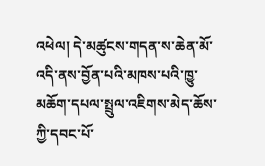འཕེལ། དེ་མཚུངས་གདན་ས་ཆེན་མོ་འདི་ནས་བྱོན་པའི་མཁས་པའི་ཁྱུ་མཆོག་དཔལ་སྤྲུལ་འཇིགས་མེད་ཆོས་ཀྱི་དབང་པོ་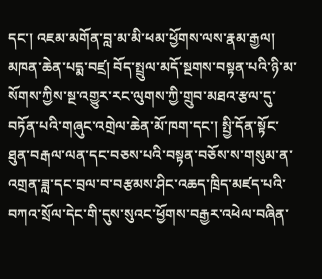དང་། འཇམ་མགོན་བླ་མ་མི་ཕམ་ཕྱོགས་ལས་རྣམ་རྒྱལ། མཁན་ཆེན་པདྨ་བཛྲ། བོད་སྤྲུལ་མདོ་སྔགས་བསྟན་པའི་ཉི་མ་སོགས་ཀྱིས་སྔ་འགྱུར་རང་ལུགས་ཀྱི་གྲུབ་མཐའ་རྩལ་དུ་བཏོན་པའི་གཞུང་འགྲེལ་ཆེན་མོ་ཁག་དང་། སྤྱི་དོན་སྟོང་ཐུན་བརྒལ་ལན་དང་བཅས་པའི་བསྟན་བཅོས་ས་གསུམ་ན་འགྲན་ཟླ་དང་བྲལ་བ་བརྩམས་ཤིང་འཆད་ཁྲིད་མཛད་པའི་བཀའ་སྲོལ་དེང་གི་དུས་སུའང་ཕྱོགས་བརྒྱར་འཕེལ་བཞིན་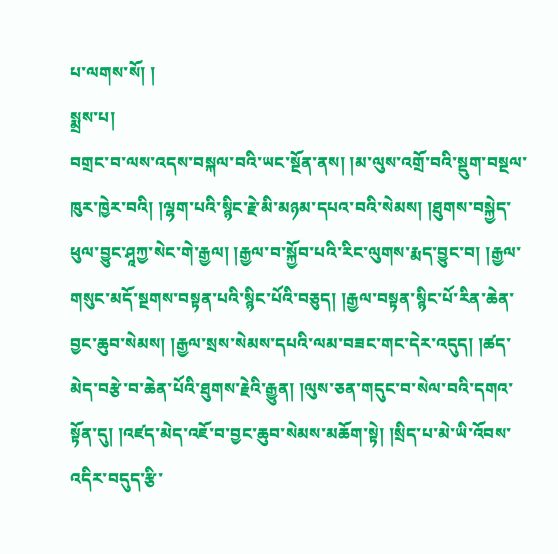པ་ལགས་སོ། །
སྨྲས་པ།
བགྲང་བ་ལས་འདས་བསྐལ་བའི་ཡང་སྔོན་ནས། །མ་ལུས་འགྲོ་བའི་སྡུག་བསྔལ་ཁུར་ཁྱེར་བའི། །ལྷག་པའི་སྙིང་རྗེ་མི་མཉམ་དཔའ་བའི་སེམས། །ཐུགས་བསྐྱེད་ཕུལ་བྱུང་ཤཱཀྱ་སེང་གེ་རྒྱལ། །རྒྱལ་བ་སྐྱོབ་པའི་རིང་ལུགས་རྨད་བྱུང་བ། །རྒྱལ་གསུང་མདོ་སྔགས་བསྟན་པའི་སྙིང་པོའི་བཅུད། །རྒྱལ་བསྟན་སྙིང་པོ་རིན་ཆེན་བྱང་ཆུབ་སེམས། །རྒྱལ་སྲས་སེམས་དཔའི་ལམ་བཟང་གང་དེར་འདུད། །ཚད་མེད་བརྩེ་བ་ཆེན་པོའི་ཐུགས་རྗེའི་རྒྱུན། །ལུས་ཅན་གདུང་བ་སེལ་བའི་དགའ་སྟོན་དུ། །འཛད་མེད་འཇོ་བ་བྱང་ཆུབ་སེམས་མཆོག་སྟེ། །སྲིད་པ་མེ་ཡི་འོབས་འདིར་བདུད་རྩི་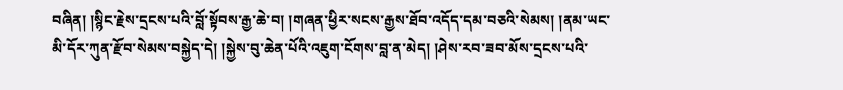བཞིན། །སྙིང་རྗེས་དྲངས་པའི་བློ་སྟོབས་རྒྱ་ཆེ་བ། །གཞན་ཕྱིར་སངས་རྒྱས་ཐོབ་འདོད་དམ་བཅའི་སེམས། །ནམ་ཡང་མི་དོར་ཀུན་རྫོབ་སེམས་བསྐྱེད་དེ། །སྐྱེས་བུ་ཆེན་པོའི་འཇུག་ངོགས་བླ་ན་མེད། །ཤེས་རབ་ཟབ་མོས་དྲངས་པའི་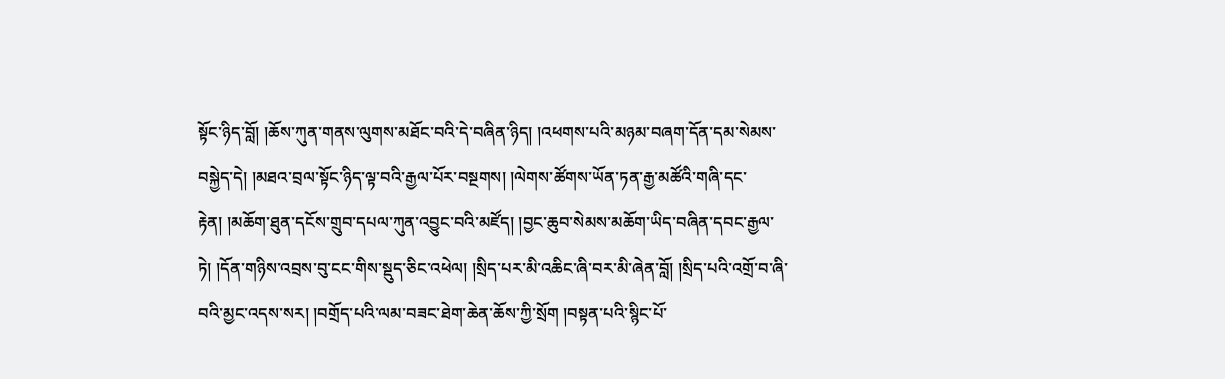སྟོང་ཉིད་བློ། །ཆོས་ཀུན་གནས་ལུགས་མཐོང་བའི་དེ་བཞིན་ཉིད། །འཕགས་པའི་མཉམ་བཞག་དོན་དམ་སེམས་བསྐྱེད་དེ། །མཐའ་བྲལ་སྟོང་ཉིད་ལྟ་བའི་རྒྱལ་པོར་བསྔགས། །ལེགས་ཚོགས་ཡོན་ཏན་རྒྱ་མཚོའི་གཞི་དང་རྟེན། །མཆོག་ཐུན་དངོས་གྲུབ་དཔལ་ཀུན་འབྱུང་བའི་མཛོད། །བྱང་ཆུབ་སེམས་མཆོག་ཡིད་བཞིན་དབང་རྒྱལ་ཏེ། །དོན་གཉིས་འབྲས་བུ་ངང་གིས་སྡུད་ཅིང་འཕེལ། །སྲིད་པར་མི་འཆིང་ཞི་བར་མི་ཞེན་བློ། །སྲིད་པའི་འགྲོ་བ་ཞི་བའི་མྱང་འདས་སར། །བགྲོད་པའི་ལམ་བཟང་ཐེག་ཆེན་ཆོས་ཀྱི་སྲོག །བསྟན་པའི་སྙིང་པོ་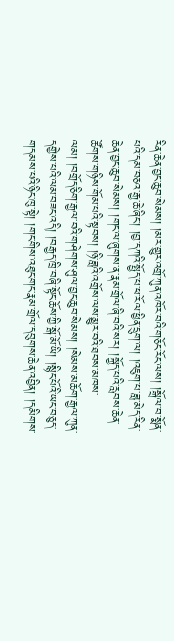རིན་ཆེན་བྱང་ཆུབ་སེམས། །མར་གྱུར་འགྲོ་ཀུན་འཁོར་བའི་གཅོང་རོང་ལས། །སྒྲོལ་བ་སྨོན་པའི་དམ་བཅའ་རྒྱ་ཆེ་ཞིང་། །བྱ་དཀའི་སྤྱོད་པ་ཕ་རོལ་ཕྱིན་དྲུག་ལ། །འཇུག་པ་ཟླ་མེད་རིན་ཆེན་བྱང་ཆུབ་སེམས། །གང་ལ་ཞུགས་ན་རྣམ་གྲོལ་ཞི་བའི་སར། །སྐྱོད་པའི་རླབས་ཆེན་ཚོགས་གཉིས་གོམ་པའི་སྟབས། །ཉི་ཟླའི་འགྲོས་ལས་མྱུར་བའི་ཐབས་མཁས་ལམ། །བགྲོད་ཅིག་རྒྱལ་བའི་གཤེགས་ཤུལ་བྱང་ཆུབ་སེམས། །སེམས་མཆོག་རྒྱལ་ཀུན་དགྱེས་པའི་ལམ་བཟང་འདི། །བརྒྱད་ཁྲི་བཞི་སྟོང་ཆོས་ཀྱི་སྒོ་མོ་ཡི། །སྙིང་པོའི་ཡང་བཅུད་གདམས་པའི་ཉིང་ཁུ་སྟེ། །གང་གིས་འཐུང་གང་རྣམ་གྲོལ་དབུགས་ཆེན་འབྱིན། །དམིགས་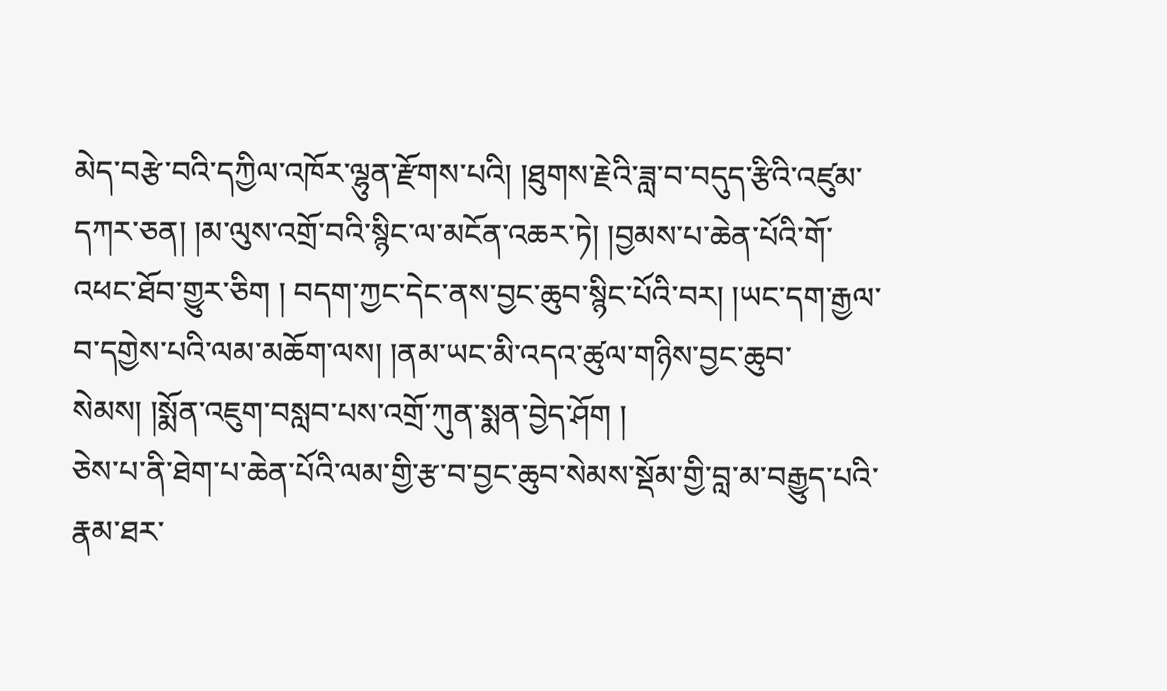མེད་བརྩེ་བའི་དཀྱིལ་འཁོར་ལྷུན་རྫོགས་པའི། །ཐུགས་རྗེའི་ཟླ་བ་བདུད་རྩིའི་འཛུམ་དཀར་ཅན། །མ་ལུས་འགྲོ་བའི་སྙིང་ལ་མངོན་འཆར་ཏེ། །བྱམས་པ་ཆེན་པོའི་གོ་འཕང་ཐོབ་གྱུར་ཅིག ། བདག་ཀྱང་དེང་ནས་བྱང་ཆུབ་སྙིང་པོའི་བར། །ཡང་དག་རྒྱལ་བ་དགྱེས་པའི་ལམ་མཆོག་ལས། །ནམ་ཡང་མི་འདའ་ཚུལ་གཉིས་བྱང་ཆུབ་སེམས། །སྨོན་འཇུག་བསླབ་པས་འགྲོ་ཀུན་སྨན་བྱེད་ཤོག །
ཅེས་པ་ནི་ཐེག་པ་ཆེན་པོའི་ལམ་གྱི་རྩ་བ་བྱང་ཆུབ་སེམས་སྡོམ་གྱི་བླ་མ་བརྒྱུད་པའི་རྣམ་ཐར་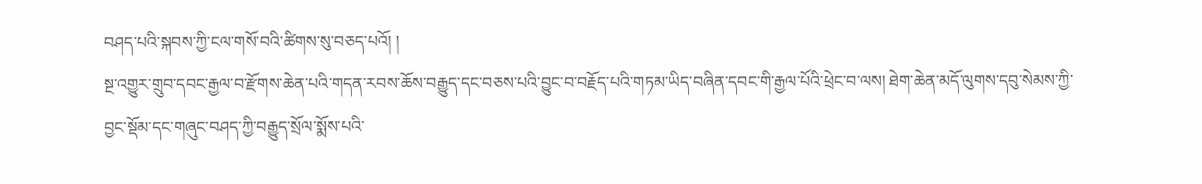བཤད་པའི་སྐབས་ཀྱི་ངལ་གསོ་བའི་ཚིགས་སུ་བཅད་པའོ། །
སྔ་འགྱུར་གྲུབ་དབང་རྒྱལ་བ་རྫོགས་ཆེན་པའི་གདན་རབས་ཆོས་བརྒྱུད་དང་བཅས་པའི་བྱུང་བ་བརྗོད་པའི་གཏམ་ཡིད་བཞིན་དབང་གི་རྒྱལ་པོའི་ཕྲེང་བ་ལས། ཐེག་ཆེན་མདོ་ལུགས་དབུ་སེམས་ཀྱི་བྱང་སྡོམ་དང་གཞུང་བཤད་ཀྱི་བརྒྱུད་སྲོལ་སྨོས་པའི་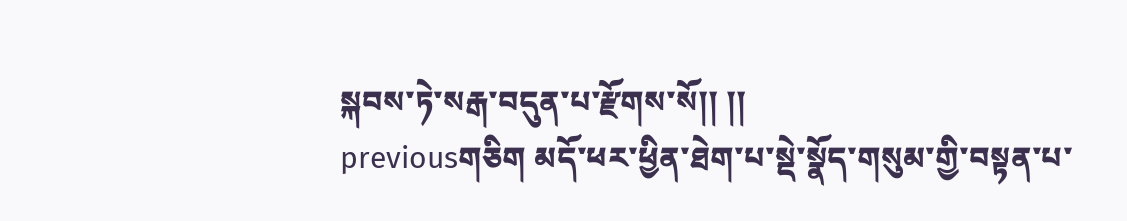སྐབས་ཏེ་སརྒ་བདུན་པ་རྫོགས་སོ།། །།
previousགཅིག མདོ་ཕར་ཕྱིན་ཐེག་པ་སྡེ་སྣོད་གསུམ་གྱི་བསྟན་པ་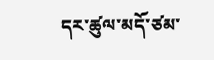དར་ཚུལ་མདོ་ཙམ་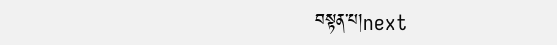བསྟན་པ།next